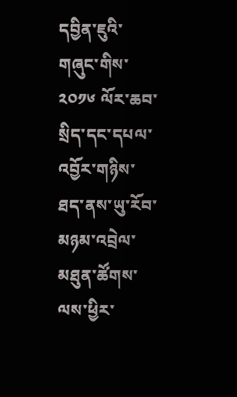དབྱིན་ཇུའི་གཞུང་གིས་ ༢༠༡༦ ལོར་ཆབ་སྲིད་དང་དཔལ་འབྱོར་གཉིས་ཐད་ནས་ཡུ་རོབ་མཉམ་འབྲེལ་མཐུན་ཚོགས་ལས་ཕྱིར་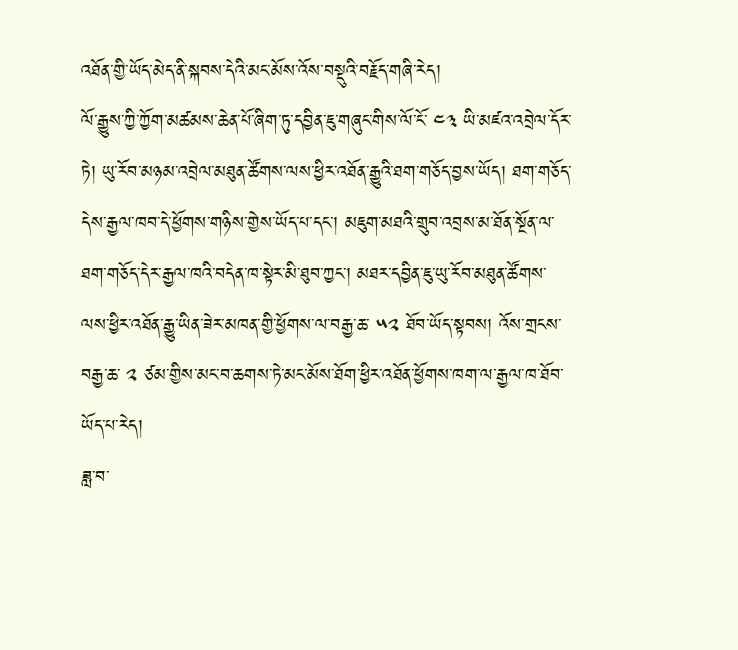འཐོན་གྱི་ཡོད་མེད་ནི་སྐབས་དེའི་མང་མོས་འོས་བསྡུའི་བརྗོད་གཞི་རེད།
ལོ་རྒྱུས་ཀྱི་ཀྱོག་མཚམས་ཆེན་པོ་ཞིག་ཏུ་དབྱིན་ཇུ་གཞུང་གིས་ལོ་ངོ་ ༤༣ ཡི་མཛའ་འབྲེལ་དོར་ཏེ། ཡུ་རོབ་མཉམ་འབྲེལ་མཐུན་ཚོགས་ལས་ཕྱིར་འཐོན་རྒྱུའི་ཐག་གཅོད་བྱས་ཡོད། ཐག་གཅོད་དེས་རྒྱལ་ཁབ་དེ་ཕྱོགས་གཉིས་གྱེས་ཡོད་པ་དང་། མཇུག་མཐའི་གྲུབ་འབྲས་མ་ཐོན་སྔོན་ལ་ཐག་གཅོད་དེར་རྒྱལ་ཁའི་བདེན་ཁ་སྟེར་མི་ཐུབ་ཀྱང་། མཐར་དབྱིན་ཇུ་ཡུ་རོབ་མཐུན་ཚོགས་ལས་ཕྱིར་འཐོན་རྒྱུ་ཡིན་ཟེར་མཁན་གྱི་ཕྱོགས་ལ་བརྒྱ་ཆ་ ༥༢ ཐོབ་ཡོད་སྟབས། འོས་གྲངས་བརྒྱ་ཆ་ ༢ ཙམ་གྱིས་མང་བ་ཆགས་ཏེ་མང་མོས་ཐོག་ཕྱིར་འཐོན་ཕྱོགས་ཁག་ལ་རྒྱལ་ཁ་ཐོབ་ཡོད་པ་རེད།
ཟླ་བ་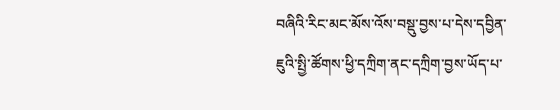བཞིའི་རིང་མང་མོས་འོས་བསྡུ་བྱས་པ་དེས་དབྱིན་ཇུའི་སྤྱི་ཚོགས་ཕྱི་དཀྲིག་ནང་དཀྲིག་བྱས་ཡོད་པ་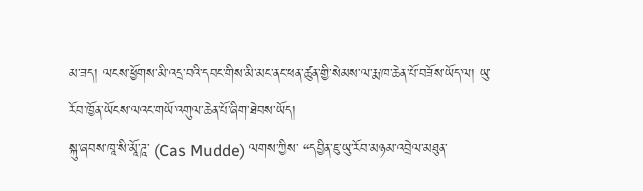མ་ཟད། ལངས་ཕྱོགས་མི་འདྲ་བའི་དབང་གིས་མི་མང་ནང་ཕན་ཚུན་གྱི་སེམས་ལ་རྨ་ཁ་ཆེན་པོ་བཟོས་ཡོད་ལ། ཡུ་རོབ་ཁྱོན་ཡོངས་ལའང་གཡོ་འགུལ་ཆེན་པོ་ཞིག་ཐེབས་ཡོད།
སྐུ་ཞབས་ཁཱ་སི་མཱོ་ཌཱ་ (Cas Mudde) ལགས་ཀྱིས་ “དབྱིན་ཇུ་ཡུ་རོབ་མཉམ་འབྲེལ་མཐུན་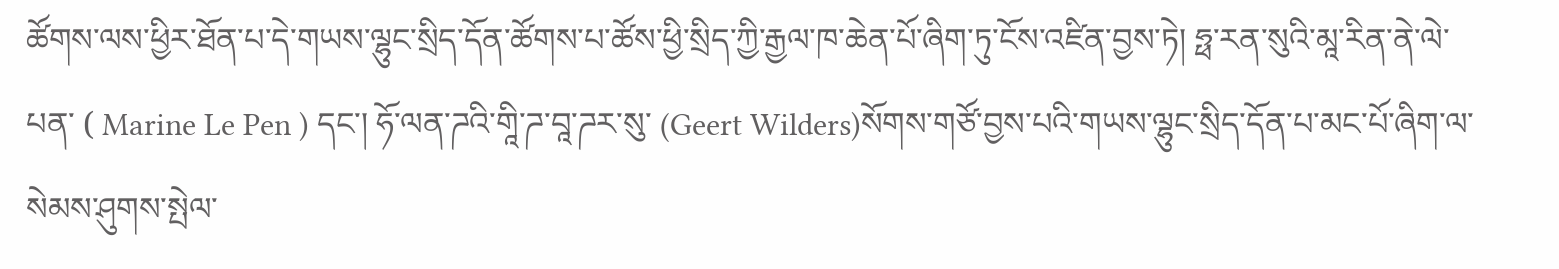ཚོགས་ལས་ཕྱིར་ཐོན་པ་དེ་གཡས་ལྷུང་སྲིད་དོན་ཚོགས་པ་ཚོས་ཕྱི་སྲིད་ཀྱི་རྒྱལ་ཁ་ཆེན་པོ་ཞིག་ཏུ་ངོས་འཛིན་བྱས་ཏེ། ཧྥ་རན་སུའི་མཱ་རིན་ནེ་ལེ་པན་ ( Marine Le Pen ) དང་། ཧོ་ལན་ཌའི་གཱི་ཌ་བཱ་ཌར་སུ་ (Geert Wilders)སོགས་གཙོ་བྱས་པའི་གཡས་ལྷུང་སྲིད་དོན་པ་མང་པོ་ཞིག་ལ་སེམས་ཤུགས་སྤེལ་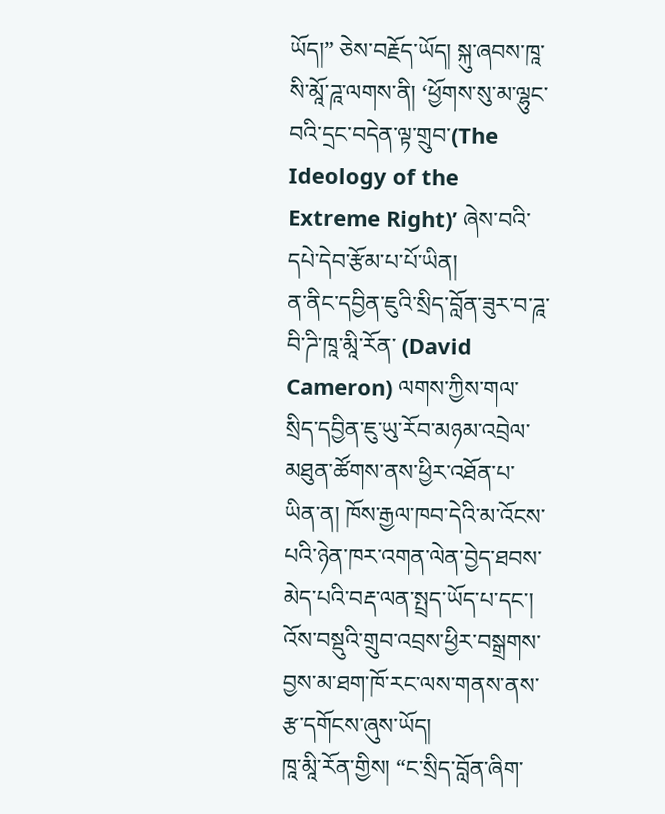ཡོད།” ཅེས་བརྗོད་ཡོད། སྐུ་ཞབས་ཁཱ་སི་མཱོ་ཌཱ་ལགས་ནི། ‘ཕྱོགས་སུ་མ་ལྷུང་བའི་དྲང་བདེན་ལྟ་གྲུབ་(The Ideology of the Extreme Right)’ ཞེས་བའི་དཔེ་དེབ་རྩོམ་པ་པོ་ཡིན།
ན་ནིང་དབྱིན་ཇུའི་སྲིད་བློན་ཟུར་བ་ཌཱ་བི་ཌི་ཁཱ་མཱི་རོན་ (David Cameron) ལགས་ཀྱིས་གལ་སྲིད་དབྱིན་ཇུ་ཡུ་རོབ་མཉམ་འབྲེལ་མཐུན་ཚོགས་ནས་ཕྱིར་འཐོན་པ་ཡིན་ན། ཁོས་རྒྱལ་ཁབ་དེའི་མ་འོངས་པའི་ཉེན་ཁར་འགན་ལེན་བྱེད་ཐབས་མེད་པའི་བརྡ་ལན་སྤྲད་ཡོད་པ་དང་། འོས་བསྡུའི་གྲུབ་འབྲས་ཕྱིར་བསྒྲགས་བྱས་མ་ཐག་ཁོ་རང་ལས་གནས་ནས་རྩ་དགོངས་ཞུས་ཡོད།
ཁཱ་མཱི་རོན་གྱིས། “ང་སྲིད་བློན་ཞིག་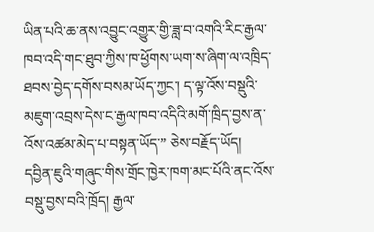ཡིན་པའི་ཆ་ནས་འབྱུང་འགྱུར་གྱི་ཟླ་བ་འགའི་རིང་རྒྱལ་ཁབ་འདི་གང་ཐུབ་ཀྱིས་ཁ་ཕྱོགས་ཡག་ས་ཞིག་ལ་འཁྲིད་ཐབས་བྱེད་དགོས་བསམ་ཡོད་ཀྱང་། ད་ལྟ་འོས་བསྡུའི་མཇུག་འབྲས་དེས་ང་རྒྱལ་ཁབ་འདིའི་མགོ་ཁྲིད་བྱས་ན་འོས་འཚམ་མེད་པ་བསྟན་ཡོད་” ཅེས་བརྗོད་ཡོད།
དབྱིན་ཇུའི་གཞུང་གིས་གྲོང་ཁྱེར་ཁག་མང་པོའི་ནང་འོས་བསྡུ་བྱས་བའི་ཁྲོད། རྒྱལ་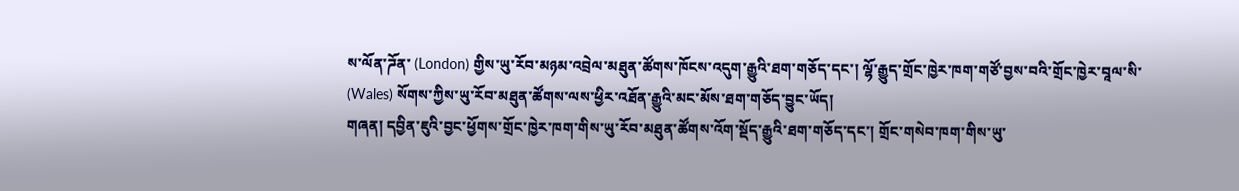ས་ལོན་ཌོན་ (London) གྱིས་ཡུ་རོབ་མཉམ་འབྲེལ་མཐུན་ཚོགས་ཁོངས་འདུག་རྒྱུའི་ཐག་གཅོད་དང་། ལྷོ་རྒྱུད་གྲོང་ཁྱེར་ཁག་གཙོ་བྱས་བའི་གྲོང་ཁྱེར་བཱལ་སི་ (Wales) སོགས་ཀྱིས་ཡུ་རོབ་མཐུན་ཚོགས་ལས་ཕྱིར་འཐོན་རྒྱུའི་མང་མོས་ཐག་གཅོད་བྱུང་ཡོད།
གཞན། དབྱིན་ཇུའི་བྱང་ཕྱོགས་གྲོང་ཁྱེར་ཁག་གིས་ཡུ་རོབ་མཐུན་ཚོགས་འོག་སྡོད་རྒྱུའི་ཐག་གཅོད་དང་། གྲོང་གསེབ་ཁག་གིས་ཡུ་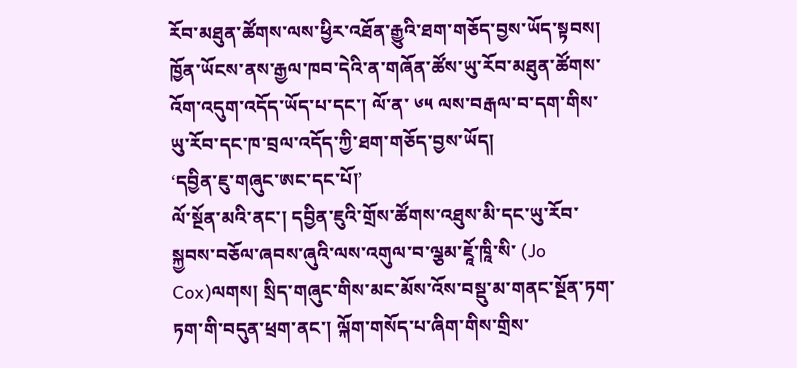རོབ་མཐུན་ཚོགས་ལས་ཕྱིར་འཐོན་རྒྱུའི་ཐག་གཅོད་བྱས་ཡོད་སྟབས། ཁྱོན་ཡོངས་ནས་རྒྱལ་ཁབ་དེའི་ན་གཞོན་ཚོས་ཡུ་རོབ་མཐུན་ཚོགས་འོག་འདུག་འདོད་ཡོད་པ་དང་། ལོ་ན་ ༦༥ ལས་བརྒལ་བ་དག་གིས་ཡུ་རོབ་དང་ཁ་བྲལ་འདོད་ཀྱི་ཐག་གཅོད་བྱས་ཡོད།
‘དབྱིན་ཇུ་གཞུང་ཨང་དང་པོ།’
ལོ་སྔོན་མའི་ནང་། དབྱིན་ཇུའི་གྲོས་ཚོགས་འཐུས་མི་དང་ཡུ་རོབ་སྐྱབས་བཅོལ་ཞབས་ཞུའི་ལས་འགུལ་བ་ལྕམ་ཇཱོ་ཁཱི་སི་ (Jo Cox)ལགས། སྲིད་གཞུང་གིས་མང་མོས་འོས་བསྡུ་མ་གནང་སྔོན་ཏག་ཏག་གི་བདུན་ཕྲག་ནང་། ལྐོག་གསོད་པ་ཞིག་གིས་གྲིས་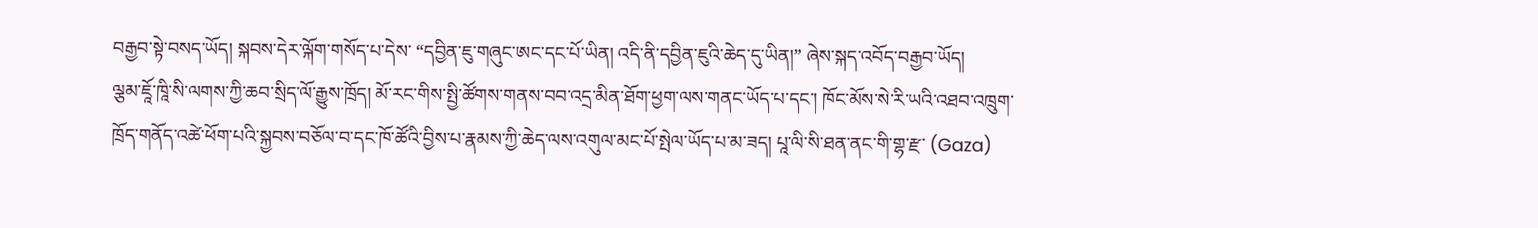བརྒྱབ་སྟེ་བསད་ཡོད། སྐབས་དེར་ལྐོག་གསོད་པ་དེས་ “དབྱིན་ཇུ་གཞུང་ཨང་དང་པོ་ཡིན། འདི་ནི་དབྱིན་ཇུའི་ཆེད་དུ་ཡིན།” ཞེས་སྐད་འབོད་བརྒྱབ་ཡོད།
ལྕམ་ཇཱོ་ཁཱི་སི་ལགས་ཀྱི་ཆབ་སྲིད་ལོ་རྒྱུས་ཁྲོད། མོ་རང་གིས་སྤྱི་ཚོགས་གནས་བབ་འདྲ་མིན་ཐོག་ཕྱག་ལས་གནང་ཡོད་པ་དང་། ཁོང་མོས་སེ་རི་ཡའི་འཐབ་འཁྲུག་ཁྲོད་གནོད་འཚེ་ཕོག་པའི་སྐྱབས་བཅོལ་བ་དང་ཁོ་ཚོའི་བྱིས་པ་རྣམས་ཀྱི་ཆེད་ལས་འགུལ་མང་པོ་སྤེལ་ཡོད་པ་མ་ཟད། པཱ་ལི་སི་ཐན་ནང་གི་གྷ་རྫ་ (Gaza)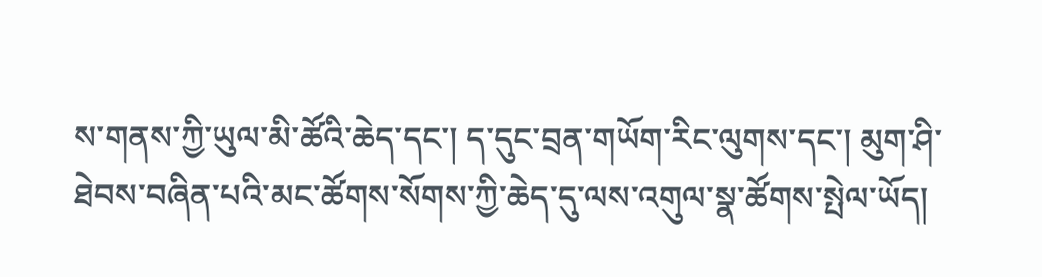ས་གནས་ཀྱི་ཡུལ་མི་ཚོའི་ཆེད་དང་། ད་དུང་བྲན་གཡོག་རིང་ལུགས་དང་། མུག་ཤི་ཐེབས་བཞིན་པའི་མང་ཚོགས་སོགས་ཀྱི་ཆེད་དུ་ལས་འགུལ་སྣ་ཚོགས་སྤེལ་ཡོད།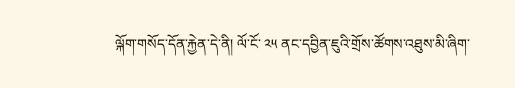ལྐོག་གསོད་དོན་རྐྱེན་དེ་ནི། ལོ་ངོ་ ༢༥ ནང་དབྱིན་ཇུའི་གྲོས་ཚོགས་འཐུས་མི་ཞིག་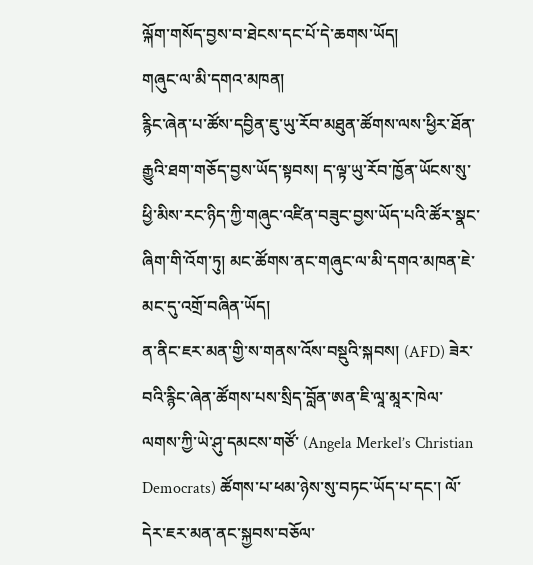ལྐོག་གསོད་བྱས་བ་ཐེངས་དང་པོ་དེ་ཆགས་ཡོད།
གཞུང་ལ་མི་དགའ་མཁན།
རྙིང་ཞེན་པ་ཚོས་དབྱིན་ཇུ་ཡུ་རོབ་མཐུན་ཚོགས་ལས་ཕྱིར་ཐོན་རྒྱུའི་ཐག་གཅོད་བྱས་ཡོད་སྟབས། ད་ལྟ་ཡུ་རོབ་ཁྱོན་ཡོངས་སུ་ཕྱི་མིས་རང་ཉིད་ཀྱི་གཞུང་འཛིན་བཟུང་བྱས་ཡོད་པའི་ཚོར་སྣང་ཞིག་གི་འོག་ཏུ། མང་ཚོགས་ནང་གཞུང་ལ་མི་དགའ་མཁན་ཇེ་མང་དུ་འགྲོ་བཞིན་ཡོད།
ན་ནིང་ཇར་མན་གྱི་ས་གནས་འོས་བསྡུའི་སྐབས། (AFD) ཟེར་བའི་རྙིང་ཞེན་ཚོགས་པས་སྲིད་བློན་ཨན་ཇི་ལཱ་མཱར་ཁེལ་ལགས་ཀྱི་ཡེ་ཤུ་དམངས་གཙོ་ (Angela Merkel’s Christian Democrats) ཚོགས་པ་ཕམ་ཉེས་སུ་བཏང་ཡོད་པ་དང་། ལོ་དེར་ཇར་མན་ནང་སྐྱབས་བཅོལ་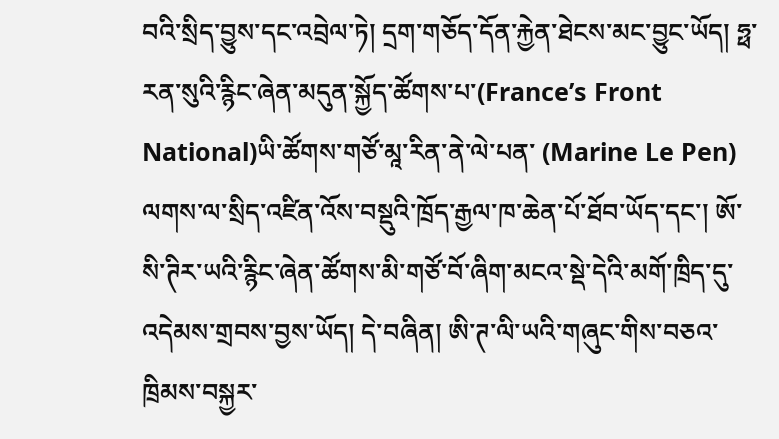བའི་སྲིད་བྱུས་དང་འབྲེལ་ཏེ། དྲག་གཅོད་དོན་རྐྱེན་ཐེངས་མང་བྱུང་ཡོད། ཧྥ་རན་སུའི་རྙིང་ཞེན་མདུན་སྐྱོད་ཚོགས་པ་(France’s Front National)ཡི་ཚོགས་གཙོ་མཱ་རིན་ནེ་ལེ་པན་ (Marine Le Pen) ལགས་ལ་སྲིད་འཛིན་འོས་བསྡུའི་ཁྲོད་རྒྱལ་ཁ་ཆེན་པོ་ཐོབ་ཡོད་དང་། ཨོ་སི་ཊིར་ཡའི་རྙིང་ཞེན་ཚོགས་མི་གཙོ་བོ་ཞིག་མངའ་སྡེ་དེའི་མགོ་ཁྲིད་དུ་འདེམས་གྲབས་བྱས་ཡོད། དེ་བཞིན། ཨི་ཊ་ལི་ཡའི་གཞུང་གིས་བཅའ་ཁྲིམས་བསྐྱར་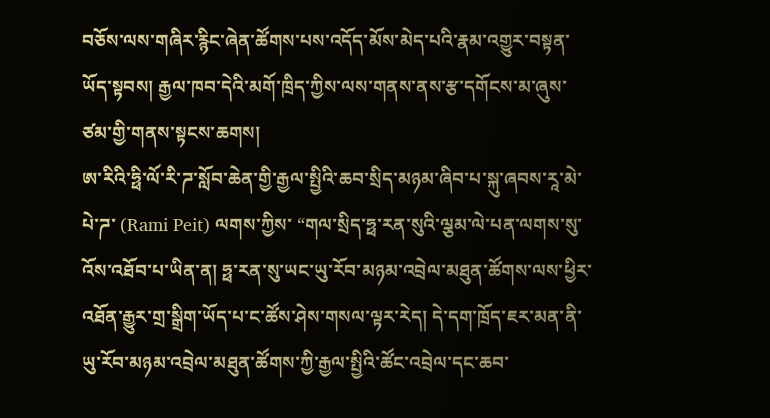བཅོས་ལས་གཞིར་རྙིང་ཞེན་ཚོགས་པས་འདོད་མོས་མེད་པའི་རྣམ་འགྱུར་བསྟན་ཡོད་སྟབས། རྒྱལ་ཁབ་དེའི་མགོ་ཁྲིད་ཀྱིས་ལས་གནས་ནས་རྩ་དགོངས་མ་ཞུས་ཙམ་གྱི་གནས་སྟངས་ཆགས།
ཨ་རིའི་ཧྥི་ལོ་རི་ཌ་སློབ་ཆེན་གྱི་རྒྱལ་སྤྱིའི་ཆབ་སྲིད་མཉམ་ཞིབ་པ་སྐུ་ཞབས་རཱ་མེ་པེ་ཌ་ (Rami Peit) ལགས་ཀྱིས་ “གལ་སྲིད་ཧྥ་རན་སུའི་ལྕམ་ལེ་པན་ལགས་སུ་འོས་འཐོབ་པ་ཡིན་ན། ཧྥ་རན་སུ་ཡང་ཡུ་རོབ་མཉམ་འབྲེལ་མཐུན་ཚོགས་ལས་ཕྱིར་འཐོན་རྒྱུར་གྲ་སྒྲིག་ཡོད་པ་ང་ཚོས་ཤེས་གསལ་ལྟར་རེད། དེ་དག་ཁྲོད་ཇར་མན་ནི་ཡུ་རོབ་མཉམ་འབྲེལ་མཐུན་ཚོགས་ཀྱི་རྒྱལ་སྤྱིའི་ཚོང་འབྲེལ་དང་ཆབ་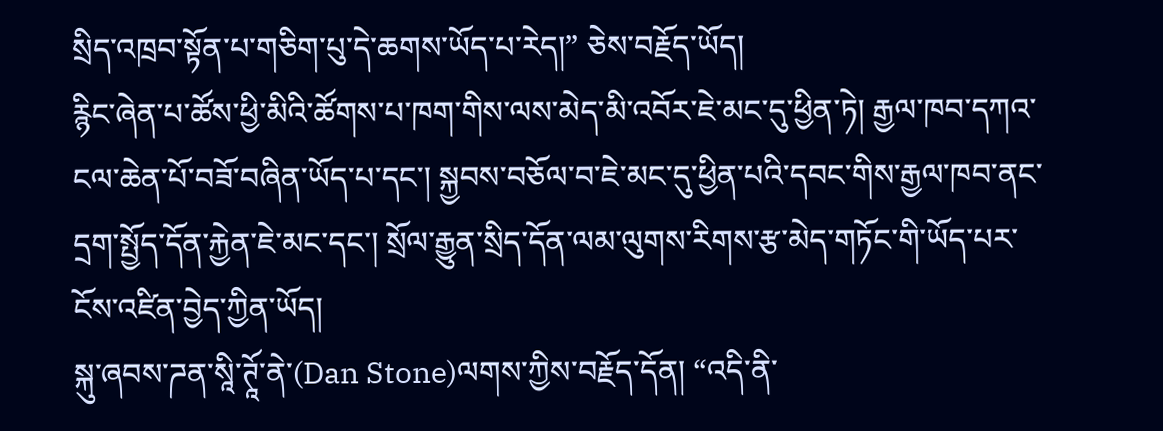སྲིད་འཁྲབ་སྟོན་པ་གཅིག་པུ་དེ་ཆགས་ཡོད་པ་རེད།” ཅེས་བརྗོད་ཡོད།
རྙིང་ཞེན་པ་ཚོས་ཕྱི་མིའི་ཚོགས་པ་ཁག་གིས་ལས་མེད་མི་འབོར་ཇེ་མང་དུ་ཕྱིན་ཏེ། རྒྱལ་ཁབ་དཀའ་ངལ་ཆེན་པོ་བཟོ་བཞིན་ཡོད་པ་དང་། སྐྱབས་བཅོལ་བ་ཇེ་མང་དུ་ཕྱིན་པའི་དབང་གིས་རྒྱལ་ཁབ་ནང་དྲག་སྤྱོད་དོན་རྐྱེན་ཇེ་མང་དང་། སྲོལ་རྒྱུན་སྲིད་དོན་ལམ་ལུགས་རིགས་རྩ་མེད་གཏོང་གི་ཡོད་པར་ངོས་འཛིན་བྱེད་ཀྱིན་ཡོད།
སྐུ་ཞབས་ཌན་སཱི་ཊཱོ་ནེ་(Dan Stone)ལགས་ཀྱིས་བརྗོད་དོན། “འདི་ནི་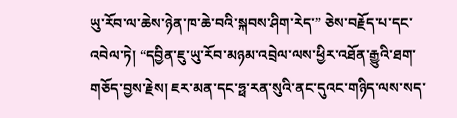ཡུ་རོབ་ལ་ཆེས་ཉེན་ཁ་ཆེ་བའི་སྐབས་ཤིག་རེད་” ཅེས་བརྗོད་པ་དང་འབེལ་ཏེ། “དབྱིན་ཇུ་ཡུ་རོབ་མཉམ་འབྲེལ་ལས་ཕྱིར་འཐོན་རྒྱུའི་ཐག་གཅོད་བྱས་རྗེས། ཇར་མན་དང་ཧྥ་རན་སུའི་ནང་དུའང་གཉིད་ལས་སད་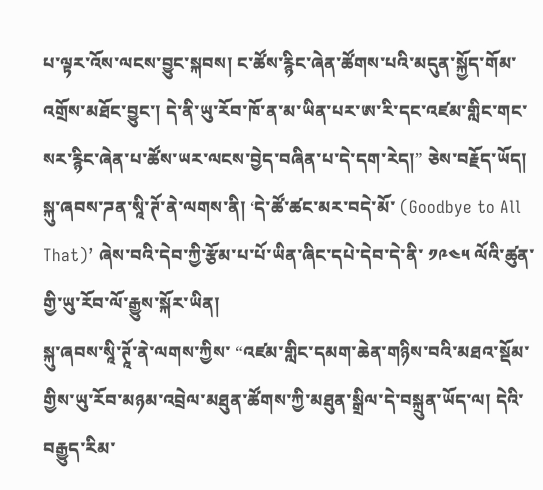པ་ལྟར་འོས་ལངས་བྱུང་སྐབས། ང་ཚོས་རྙིང་ཞེན་ཚོགས་པའི་མདུན་སྐྱོད་གོམ་འགྲོས་མཐོང་བྱུང་། དེ་ནི་ཡུ་རོབ་ཁོ་ན་མ་ཡིན་པར་ཨ་རི་དང་འཛམ་གླིང་གང་སར་རྙིང་ཞེན་པ་ཚོས་ཡར་ལངས་བྱེད་བཞིན་པ་དེ་དག་རེད།” ཅེས་བརྗོད་ཡོད།
སྐུ་ཞབས་ཌན་སཱི་ཊོ་ནེ་ལགས་ནི། ‘དེ་ཚོ་ཚང་མར་བདེ་མོ་ (Goodbye to All That)’ ཞེས་བའི་དེབ་ཀྱི་རྩོམ་པ་པོ་ཡིན་ཞིང་དཔེ་དེབ་དེ་ནི་ ༡༩༤༥ ལོའི་ཚུན་གྱི་ཡུ་རོབ་ལོ་རྒྱུས་སྐོར་ཡིན།
སྐུ་ཞབས་སཱི་ཊཱོ་ནེ་ལགས་ཀྱིས་ “འཛམ་གླིང་དམག་ཆེན་གཉིས་བའི་མཐའ་སྡོམ་གྱིས་ཡུ་རོབ་མཉམ་འབྲེལ་མཐུན་ཚོགས་ཀྱི་མཐུན་སྒྲིལ་དེ་བསྐྲུན་ཡོད་ལ། དེའི་བརྒྱུད་རིམ་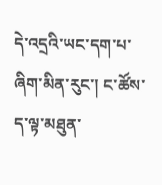དེ་འདྲའི་ཡང་དག་པ་ཞིག་མིན་རུང་། ང་ཚོས་ད་ལྟ་མཐུན་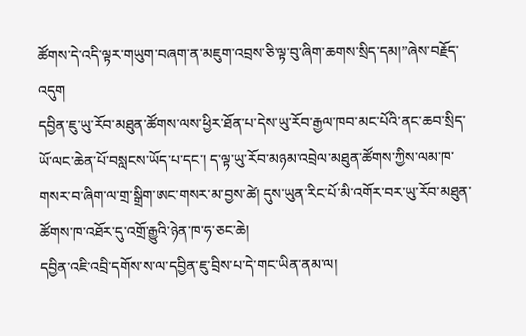ཚོགས་དེ་འདི་ལྟར་གཡུག་བཞག་ན་མཇུག་འབྲས་ཅི་ལྟ་བུ་ཞིག་ཆགས་སྲིད་དམ།”ཞེས་བརྗོད་འདུག
དབྱིན་ཇུ་ཡུ་རོབ་མཐུན་ཚོགས་ལས་ཕྱིར་ཐོན་པ་དེས་ཡུ་རོབ་རྒྱལ་ཁབ་མང་པོའི་ནང་ཆབ་སྲིད་ཡོ་ལང་ཆེན་པོ་བསླངས་ཡོད་པ་དང་། ད་ལྟ་ཡུ་རོབ་མཉམ་འབྲེལ་མཐུན་ཚོགས་ཀྱིས་ལམ་ཁ་གསར་བ་ཞིག་ལ་གྲ་སྒྲིག་ཨང་གསར་མ་བྱས་ཚེ། དུས་ཡུན་རིང་པོ་མི་འགོར་བར་ཡུ་རོབ་མཐུན་ཚོགས་ཁ་འཐོར་དུ་འགྲོ་རྒྱུའི་ཉེན་ཁ་ཧ་ཅང་ཆེ།
དབྱིན་འཇི་འབྲི་དགོས་ས་ལ་དབྱིན་ཇུ་བྲིས་པ་དེ་གང་ཡིན་ནམ་ལ།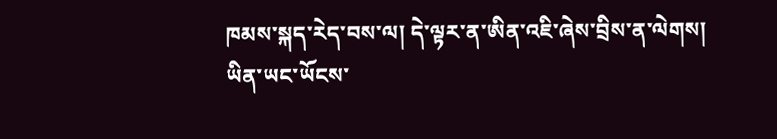ཁམས་སྐད་རེད་བས་ལ། དེ་ལྟར་ན་ཨིན་འཇི་ཞེས་བྲིས་ན་ལེགས། ཡིན་ཡང་ཡོངས་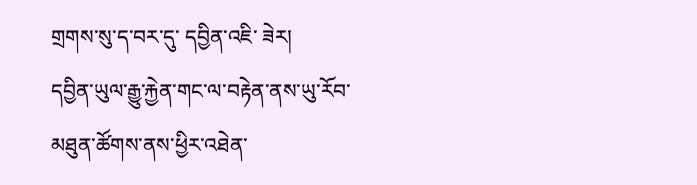གྲགས་སུ་ད་བར་དུ་ དབྱིན་འཇི་ ཟེར།
དབྱིན་ཡུལ་རྒྱུ་རྐྱེན་གང་ལ་བརྟེན་ནས་ཡུ་རོབ་མཐུན་ཚོགས་ནས་ཕྱིར་འཐེན་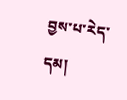བྱས་པ་རེད་དམ།